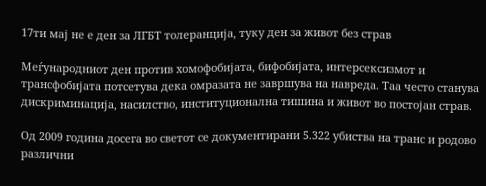17ти мај не е ден за ЛГБТ толеранција, туку ден за живот без страв

Меѓународниот ден против хомофобијата, бифобијата, интерсексизмот и трансфобијата потсетува дека омразата не завршува на навреда. Таа често станува дискриминација, насилство, институционална тишина и живот во постојан страв.

Од 2009 година досега во светот се документирани 5.322 убиства на транс и родово различни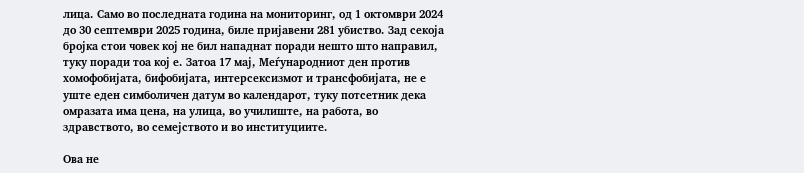лица. Само во последната година на мониторинг, од 1 октомври 2024 до 30 септември 2025 година, биле пријавени 281 убиство. Зад секоја бројка стои човек кој не бил нападнат поради нешто што направил, туку поради тоа кој е. Затоа 17 мај, Меѓународниот ден против хомофобијата, бифобијата, интерсексизмот и трансфобијата, не е уште еден симболичен датум во календарот, туку потсетник дека омразата има цена, на улица, во училиште, на работа, во здравството, во семејството и во институциите.

Ова не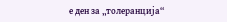е ден за „толеранција“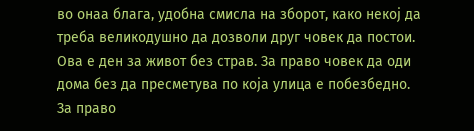во онаа блага, удобна смисла на зборот, како некој да треба великодушно да дозволи друг човек да постои. Ова е ден за живот без страв. За право човек да оди дома без да пресметува по која улица е побезбедно. За право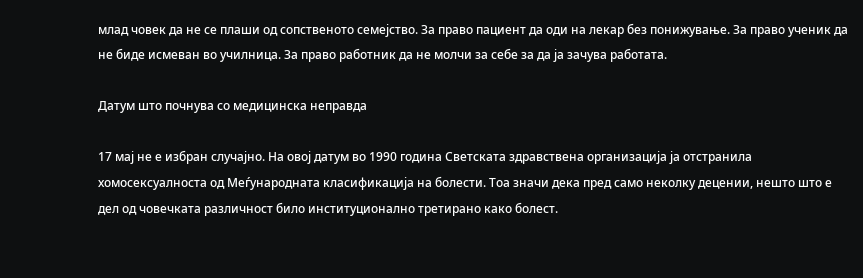млад човек да не се плаши од сопственото семејство. За право пациент да оди на лекар без понижување. За право ученик да не биде исмеван во училница. За право работник да не молчи за себе за да ја зачува работата.

Датум што почнува со медицинска неправда

17 мај не е избран случајно. На овој датум во 1990 година Светската здравствена организација ја отстранила хомосексуалноста од Меѓународната класификација на болести. Тоа значи дека пред само неколку децении, нешто што е дел од човечката различност било институционално третирано како болест.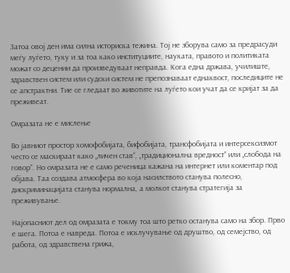Затоа овој ден има силна историска тежина. Тој не зборува само за предрасуди меѓу луѓето, туку и за тоа како институциите, науката, правото и политиката можат со децении да произведуваат неправда. Кога една држава, училиште, здравствен систем или судски систем не препознаваат еднаквост, последиците не се апстрактни. Тие се гледаат во животите на луѓето кои учат да се кријат за да преживеат.

Омразата не е мислење

Во јавниот простор хомофобијата, бифобијата, трансфобијата и интерсексизмот често се маскираат како „личен став“, „традиционална вредност“ или „слобода на говор“. Но омразата не е само реченица кажана на интернет или коментар под објава. Таа создава атмосфера во која насилството станува полесно, дискриминацијата станува нормална, а молкот станува стратегија за преживување.

Најопасниот дел од омразата е токму тоа што ретко останува само на збор. Прво е шега. Потоа е навреда. Потоа е исклучување од друштво, од семејство, од работа, од здравствена грижа,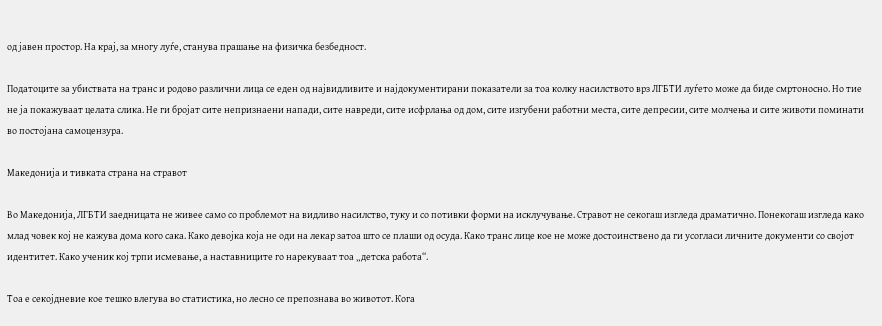од јавен простор. На крај, за многу луѓе, станува прашање на физичка безбедност.

Податоците за убиствата на транс и родово различни лица се еден од највидливите и најдокументирани показатели за тоа колку насилството врз ЛГБТИ луѓето може да биде смртоносно. Но тие не ја покажуваат целата слика. Не ги бројат сите непризнаени напади, сите навреди, сите исфрлања од дом, сите изгубени работни места, сите депресии, сите молчења и сите животи поминати во постојана самоцензура.

Македонија и тивката страна на стравот

Во Македонија, ЛГБТИ заедницата не живее само со проблемот на видливо насилство, туку и со потивки форми на исклучување. Стравот не секогаш изгледа драматично. Понекогаш изгледа како млад човек кој не кажува дома кого сака. Како девојка која не оди на лекар затоа што се плаши од осуда. Како транс лице кое не може достоинствено да ги усогласи личните документи со својот идентитет. Како ученик кој трпи исмевање, а наставниците го нарекуваат тоа „детска работа“.

Тоа е секојдневие кое тешко влегува во статистика, но лесно се препознава во животот. Кога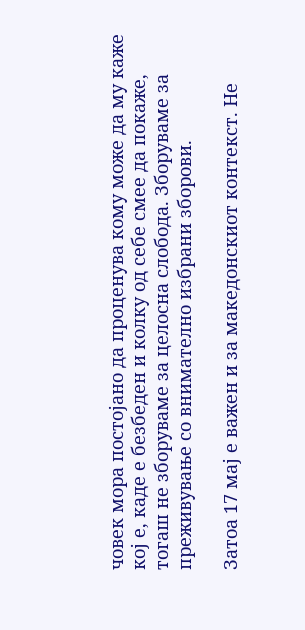човек мора постојано да проценува кому може да му каже кој е, каде е безбеден и колку од себе смее да покаже, тогаш не зборуваме за целосна слобода. Зборуваме за преживување со внимателно избрани зборови.

Затоа 17 мај е важен и за македонскиот контекст. Не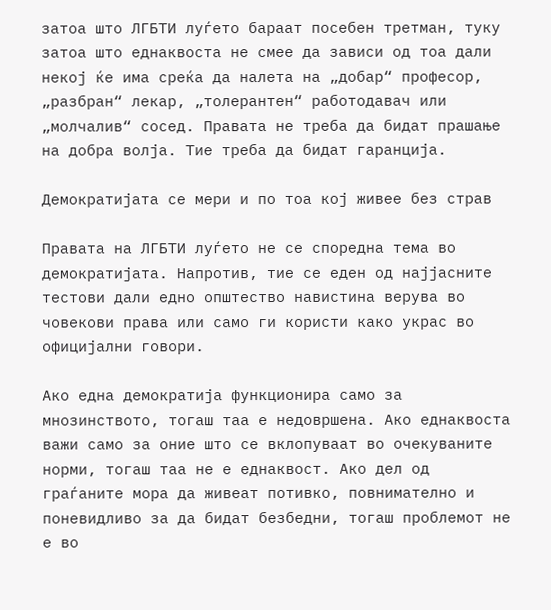затоа што ЛГБТИ луѓето бараат посебен третман, туку затоа што еднаквоста не смее да зависи од тоа дали некој ќе има среќа да налета на „добар“ професор, „разбран“ лекар, „толерантен“ работодавач или „молчалив“ сосед. Правата не треба да бидат прашање на добра волја. Тие треба да бидат гаранција.

Демократијата се мери и по тоа кој живее без страв

Правата на ЛГБТИ луѓето не се споредна тема во демократијата. Напротив, тие се еден од најјасните тестови дали едно општество навистина верува во човекови права или само ги користи како украс во официјални говори.

Ако една демократија функционира само за мнозинството, тогаш таа е недовршена. Ако еднаквоста важи само за оние што се вклопуваат во очекуваните норми, тогаш таа не е еднаквост. Ако дел од граѓаните мора да живеат потивко, повнимателно и поневидливо за да бидат безбедни, тогаш проблемот не е во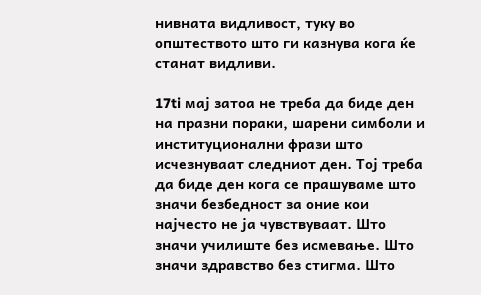нивната видливост, туку во општеството што ги казнува кога ќе станат видливи.

17ti мај затоа не треба да биде ден на празни пораки, шарени симболи и институционални фрази што исчезнуваат следниот ден. Тој треба да биде ден кога се прашуваме што значи безбедност за оние кои најчесто не ја чувствуваат. Што значи училиште без исмевање. Што значи здравство без стигма. Што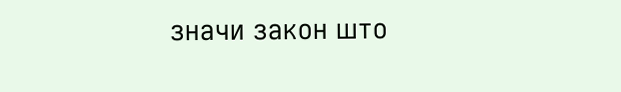значи закон што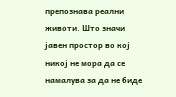препознава реални животи. Што значи јавен простор во кој никој не мора да се намалува за да не биде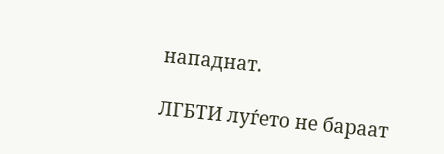нападнат.

ЛГБТИ луѓето не бараат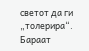светот да ги „толерира“. Бараат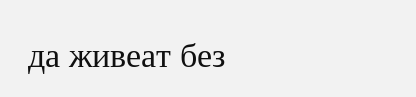да живеат без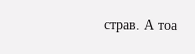страв. А тоа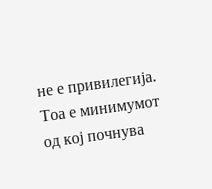не е привилегија. Тоа е минимумот од кој почнува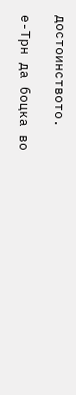достоинството.

е-Трн да боцка во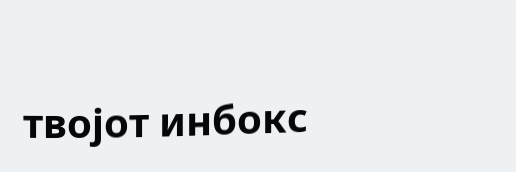твојот инбокс